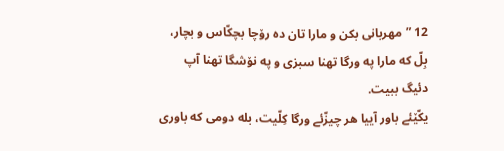12 ”مهربانی بکن و مارا تان ده رۆچا بچکّاس و بچار، بِلّ که مارا په ورگا تهنا سبزی و په نۆشگا تهنا آپ دئیگ ببیت.
یکّێئے باور آییا هر چیزّئے ورگا کِلّیت، بله دومی که باوری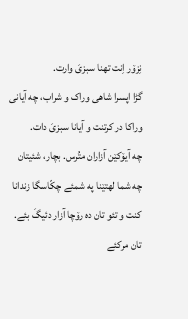نِزۆر اِنت تهنا سبزیَ وارت.
گڑا اپسرا شاهی وراک و شراب، چه آیانی وراکا در کرتنت و آیانا سبزیَ دات.
چه آیۆکێن آزاران متُرس. بچار، شئیتان چه شما لهتێنا په شمئے چکّاسگا زندانا کنت و تئو تان ده رۆچا آزار دئیگَ بئے. تان مرکئے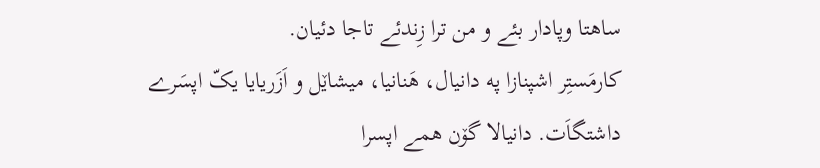ساهتا وپادار بئے و من ترا زِندئے تاجا دئیان.
کارمَستِر اشپنازا په دانیال، هَنانیا، میشاێل و اَزَریایا یکّ اپسَرے داشتگاَت. دانیالا گۆن همے اپسرا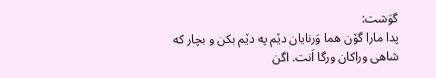گوَشت:
پدا مارا گۆن هما وَرنایان دێم په دێم بکن و بچار که شاهی وراکان ورگا اَنت. اگن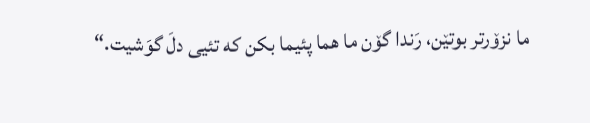ما نزۆرتر بوتێن، رَندا گۆن ما هما پئیما بکن که تئیی دلَ گوَشیت.“